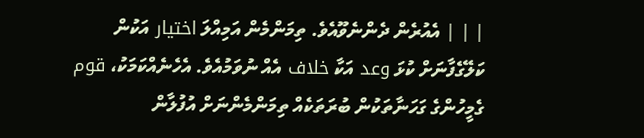| | | އެއުރެން ދެންނެވޫއެވެ. ތިމަންމެން އަމިއްލަ اختيار އަކުން ކަލޭގެފާނަށް ކުޅަ وعد އަކާ خلاف އެއް ނުވަމުއެވެ. އެހެނެއްކަމަކު، قوم ގެމީހުންގެ ގަހަނާތަކުން ބުރަތަކެއް ތިމަންމެންނަށް އުފުލާން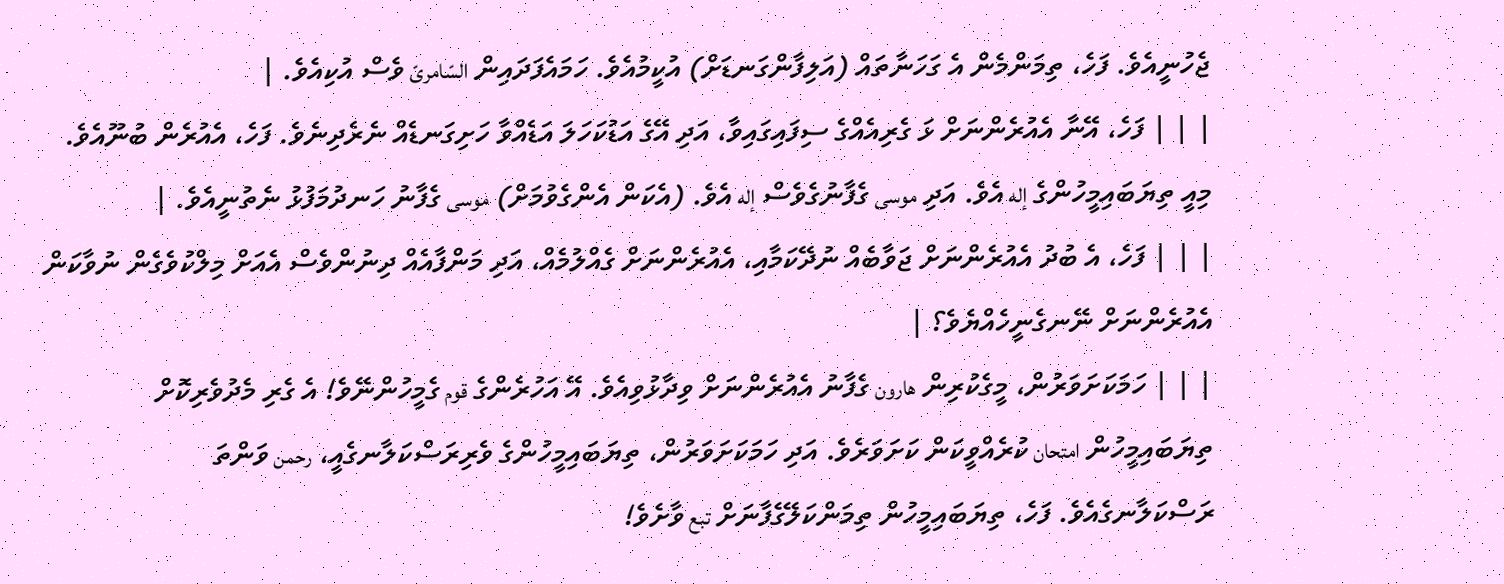ޖެހުނީއެވެ. ފަހެ، ތިމަންމެން އެ ގަހަނާތައް (އަލިފާންގަނޑަށް) އުކީމުއެވެ. ހަމައެފަދައިން السّامرىّ ވެސް އުކިއެވެ. |
| | | ފަހެ، އޭނާ އެއުރެންނަށް ޅަ ގެރިއެއްގެ ސިފައިގައިވާ، އަދި އޭގެ އަޑުކަހަލަ އަޑެއްވާ ހަށިގަނޑެއް ނެރެދިނެވެ. ފަހެ، އެއުރެން ބުނޫއެވެ. މިއީ ތިޔަބައިމީހުންގެ إله އެވެ. އަދި موسى ގެފާނުގެވެސް إله އެވެ. (އެކަން އެންގެވުމަށް) موسى ގެފާނު ހަނދުމަފުޅު ނެތުނީއެވެ. |
| | | ފަހެ، އެ ބުދު އެއުރެންނަށް ޖަވާބެއް ނުދޭކަމާއި، އެއުރެންނަށް ގެއްލުމެއް، އަދި މަންފާއެއް ދިނުންވެސް އެއަށް މިލްކުވެގެން ނުވާކަން އެއުރެންނަށް ނޭނގެނީހެއްޔެވެ؟ |
| | | ހަމަކަށަވަރުން، މީގެކުރިން هارون ގެފާނު އެއުރެންނަށް ވިދާޅުވިއެވެ. އޭ އަހުރެންގެ قوم ގެމީހުންނޭވެ! އެ ގެރި މެދުވެރިކޮށް ތިޔަބައިމީހުން امتحان ކުރެއްވީކަން ކަށަވަރެވެ. އަދި ހަމަކަށަވަރުން، ތިޔަބައިމީހުންގެ ވެރިރަސްކަލާނގެއީ، رحمن ވަންތަ ރަސްކަލާނގެއެވެ. ފަހެ، ތިޔަބައިމީހުން ތިމަންކަލޭގެފާނަށް تبع ވާށެވެ!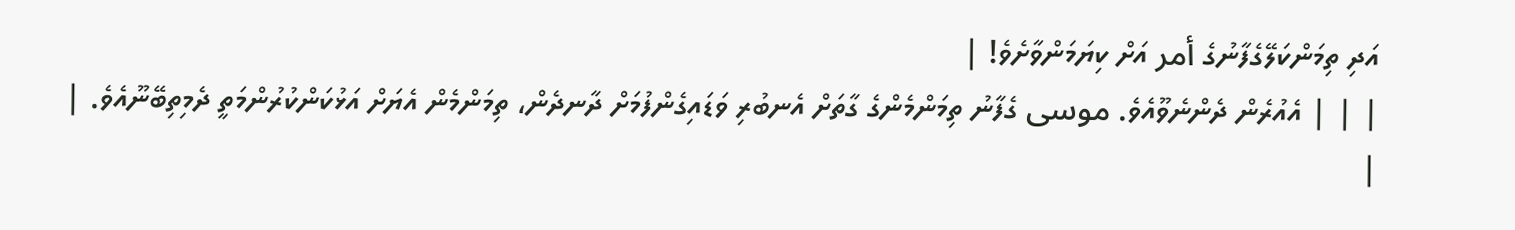އަދި ތިމަންކަލޭގެފާނުގެ أمر އަށް ކިޔަމަންވާށެވެ! |
| | | އެއުރެން ދެންނެވޫއެވެ. موسى ގެފާނު ތިމަންމެންގެ ގާތަށް އެނބުރި ވަޑައިގެންފުމަށް ދާނދެން، ތިމަންމެން އެޔަށް އަޅުކަންކުރުންމަތީ ދެމިތިބޭނޫއެވެ. |
|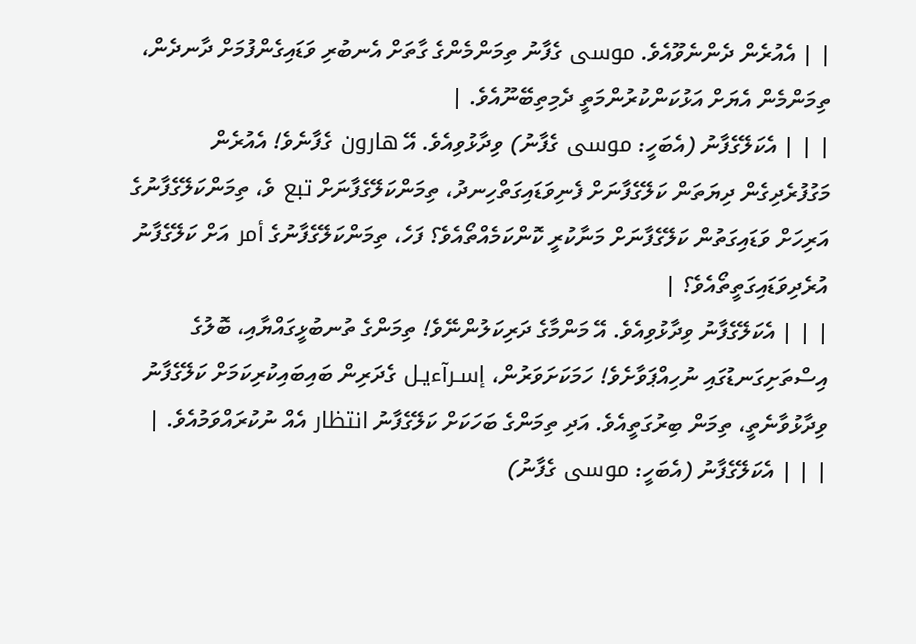| | އެއުރެން ދެންނެވޫއެވެ. موسى ގެފާނު ތިމަންމެންގެ ގާތަށް އެނބުރި ވަޑައިގެންފުމަށް ދާނދެން، ތިމަންމެން އެޔަށް އަޅުކަންކުރުންމަތީ ދެމިތިބޭނޫއެވެ. |
| | | އެކަލޭގެފާނު (އެބަހީ: موسى ގެފާނު) ވިދާޅުވިއެވެ. އޭ هارون ގެފާނެވެ! އެއުރެން މަގުފުރެދިގެން ދިޔަތަން ކަލޭގެފާނަށް ފެނިވަޑައިގަތްހިނދު، ތިމަންކަލޭގެފާނަށް تبع ވެ، ތިމަންކަލޭގެފާނުގެ އަރިހަށް ވަޑައިގަތުން ކަލޭގެފާނަށް މަނާކުރީ ކޮންކަމެއްތޯއެވެ؟ ފަހެ، ތިމަންކަލޭގެފާނުގެ أمر އަށް ކަލޭގެފާނު އުރެދިވަޑައިގަތީތޯއެވެ؟ |
| | | އެކަލޭގެފާނު ވިދާޅުވިއެވެ. އޭ މަންމާގެ ދަރިކަލުންނޭވެ! ތިމަންގެ ތުނބުޅީގައްޔާއި، ބޮލުގެ އިސްތަށިގަނޑުގައި ނުހިއްޕަވާށެވެ! ހަމަކަށަވަރުން، إسـرآءيـل ގެދަރިން ބައިބައިކުރިކަމަށް ކަލޭގެފާނު ވިދާޅުވާނެތީ، ތިމަން ބިރުގަތީއެވެ. އަދި ތިމަންގެ ބަހަކަށް ކަލޭގެފާނު انتظار އެއް ނުކުރައްވަމުއެވެ. |
| | | އެކަލޭގެފާނު (އެބަހީ: موسى ގެފާނު)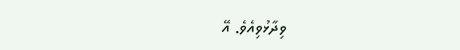ވިދާޅުވިއެވެ. އޭ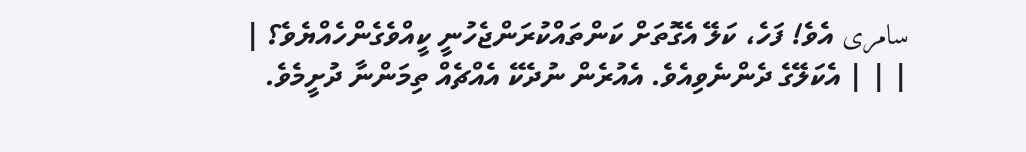سامرى އެވެ! ފަހެ، ކަލޭ އެގޮތަށް ކަންތައްކުރަންޖެހުނީ ކީއްވެގެންހެއްޔެވެ؟ |
| | | އެކަލޭގެ ދެންނެވިއެވެ. އެއުރެން ނުދެކޭ އެއްޗެއް ތިމަންނާ ދުށީމެވެ.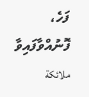ފަހެ، ފޮނުއްވާފައިވާ ملائكة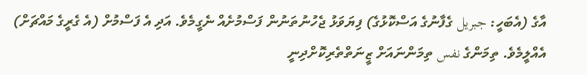އާގެ (އެބަހީ: جبريل ގެފާނުގެ އަސްކޮޅުގެ) ފިޔަވަޅު ޖެހުނުތަނުން ފަސްމުށެއް ނެގީމެވެ. އަދި އެ ފަސްމުށް (އެ ގެރީގެ މައްޗަށް) އެއްލީމެވެ. ތިމަންގެ نفس ތިމަންނައަށް ޒީނަތްތެރިކޮށްދިނީ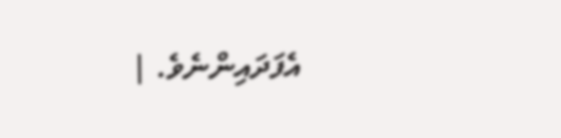އެފަދައިންނެވެ. |